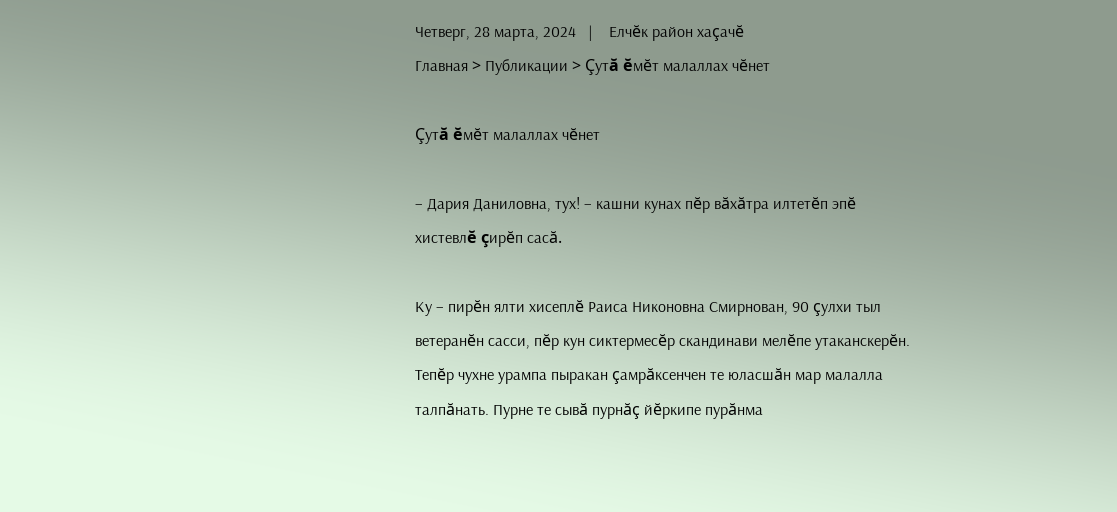Четверг, 28 марта, 2024   |    Елчĕк район хаçачĕ
Главная > Публикации > Çутă ĕмĕт малаллах чĕнет

Çутă ĕмĕт малаллах чĕнет

– Дария Даниловна, тух! – кашни кунах пĕр вăхăтра илтетĕп эпĕ хистевлĕ çирĕп сасă.

Ку – пирĕн ялти хисеплĕ Раиса Никоновна Смирнован, 90 çулхи тыл ветеранĕн сасси, пĕр кун сиктермесĕр скандинави мелĕпе утаканскерĕн. Тепĕр чухне урампа пыракан çамрăксенчен те юласшăн мар малалла талпăнать. Пурне те сывă пурнăç йĕркипе пурăнма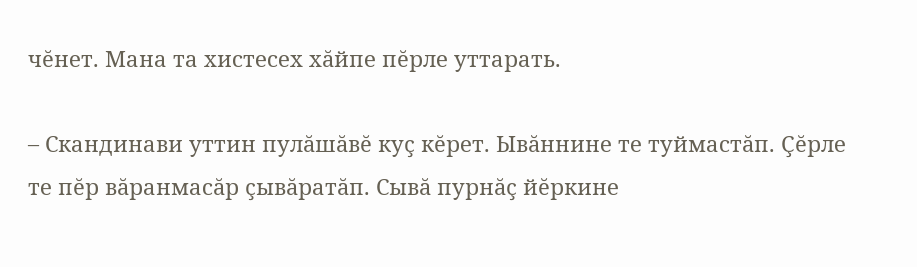чĕнет. Мана та хистесех хăйпе пĕрле уттарать.

– Скандинави уттин пулăшăвĕ куç кĕрет. Ывăннине те туймастăп. Çĕрле те пĕр вăранмасăр çывăратăп. Сывă пурнăç йĕркине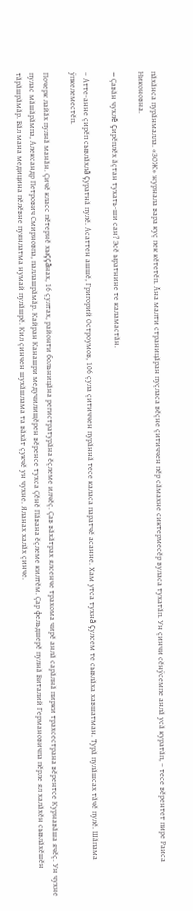пăхăнса пурăнмалла. «ЗОЖ» журнала вара куç пек кĕтетĕп. Ăна малти страницăран пуçласа вĕçне çитиччен пĕр сăмахне сиктермесĕр вуласа тухатăп. Ун çинчи сĕнÿсемпе анлă усă куратăп, – тесе вĕрентет пире Раиса Никоновна.

– Çавăн чухлĕ çирĕплĕх ăçтан тухать-ши сан? Эсĕ ыратнине те каламастăн.

– Атте-анне çирĕп сывлăхлă çуратнă пулĕ. Асаттен ашшĕ, Григорий Остроумов, 106 çула çитиччен пурăннă тесе каласа паратчĕ асанне. Хам утса тухнă çулсем те сывлăха хавшатман. Турă пулăшсах тăчĕ пулĕ. Шăпама ÿпкелеместĕп.

Почерк лайăх пулнă манăн. Çичĕ класс пĕтернĕ хыççăнах, 16 çултах, районти больницăна регистратурăна ĕçлеме илчĕç. Çав вăхăтрах ялсенче трахома чирĕ анлă сарăлнă пирки трахсестрана вĕрентсе Курнавăша ячĕç. Ун чухне пулас мăшăрăмпа, Александр Петрович Смирновпа, паллашрăмăр. Кайран Канашри медучилищĕрен вĕренсе тухса Çĕнĕ Пăвана ĕçлеме килтĕм. Çар фельдшерĕ пулнă Виталий Германовичпа пĕрле ял халăхĕн сывлăхĕшĕн тăрăшрăмăр. Вăл мана медицина пĕлĕвне пуянлатма нумай пулăшрĕ. Кил çинчен шухăшлама та вăхăт çукчĕ ун чухне. Яланах халăх çинче.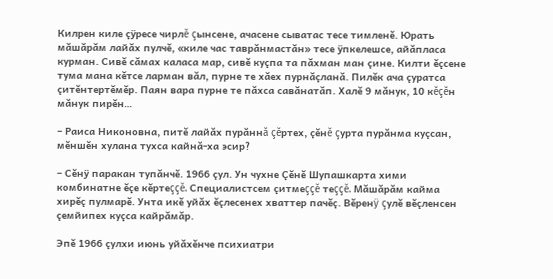Килрен киле çÿресе чирлĕ çынсене, ачасене сыватас тесе тимленĕ. Юрать мăшăрăм лайăх пулчĕ, «киле час таврăнмастăн» тесе ÿпкелешсе, айăпласа курман. Сивĕ сăмах каласа мар, сивĕ куçпа та пăхман ман çине. Килти ĕçсене тума мана кĕтсе ларман вăл, пурне те хăех пурнăçланă. Пилĕк ача çуратса çитĕнтертĕмĕр. Паян вара пурне те пăхса савăнатăп. Халĕ 9 мăнук, 10 кĕçĕн мăнук пирĕн…

– Раиса Никоновна, питĕ лайăх пурăннă çĕртех, çĕнĕ çурта пурăнма куçсан, мĕншĕн хулана тухса кайнă-ха эсир?

– Сĕнÿ паракан тупăнчĕ. 1966 çул. Ун чухне Çĕнĕ Шупашкарта хими комбинатне ĕçе кĕртеççĕ. Специалистсем çитмеççĕ теççĕ. Мăшăрăм кайма хирĕç пулмарĕ. Унта икĕ уйăх ĕçлесенех хваттер пачĕç. Вĕренÿ çулĕ вĕçленсен çемйипех куçса кайрăмăр.

Эпĕ 1966 çулхи июнь уйăхĕнче психиатри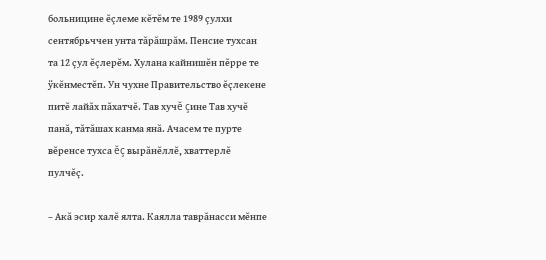больницине ĕçлеме кĕтĕм те 1989 çулхи сентябрьччен унта тăрăшрăм. Пенсие тухсан та 12 çул ĕçлерĕм. Хулана кайнишĕн пĕрре те ÿкĕнместĕп. Ун чухне Правительство ĕçлекене питĕ лайăх пăхатчĕ. Тав хучĕ çине Тав хучĕ панă, тăтăшах канма янă. Ачасем те пурте вĕренсе тухса ĕç вырăнĕллĕ, хваттерлĕ пулчĕç.

– Акă эсир халĕ ялта. Каялла таврăнасси мĕнпе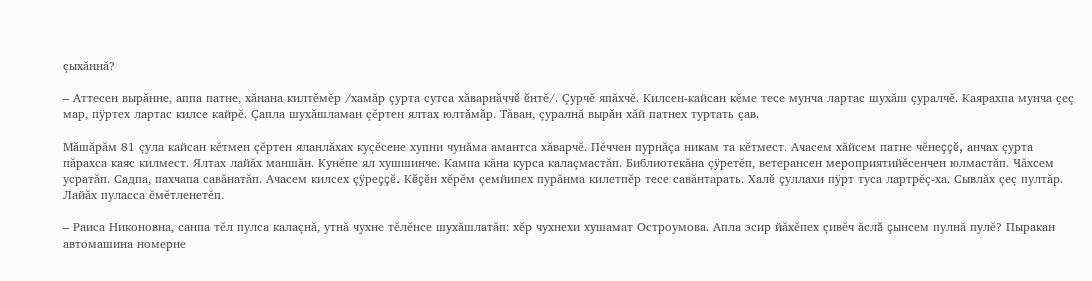çыхăннă?

– Аттесен вырăнне, аппа патне, хăнана килтĕмĕр /хамăр çурта сутса хăварнăччĕ ĕнтĕ/. Çурчĕ япăхчĕ. Килсен-кайсан кĕме тесе мунча лартас шухăш çуралчĕ. Каярахпа мунча çеç мар, пÿртех лартас килсе кайрĕ. Çапла шухăшламан çĕртен ялтах юлтăмăр. Тăван, çуралнă вырăн хăй патнех туртать çав.

Мăшăрăм 81 çула кайсан кĕтмен çĕртен яланлăхах куçĕсене хупни чунăма амантса хăварчĕ. Пĕччен пурнăçа никам та кĕтмест. Ачасем хăйсем патне чĕнеççĕ, анчах çурта пăрахса каяс килмест. Ялтах лайăх маншăн. Кунĕпе ял хушшинче. Кампа кăна курса калаçмастăп. Библиотекăна çÿретĕп, ветерансен мероприятийĕсенчен юлмастăп. Чăхсем усратăп. Садпа, пахчапа савăнатăп. Ачасем килсех çÿреççĕ. Кĕçĕн хĕрĕм çемйипех пурăнма килетпĕр тесе савăнтарать. Халĕ çуллахи пÿрт туса лартрĕç-ха. Сывлăх çеç пултăр. Лайăх пуласса ĕмĕтленетĕп.

– Раиса Никоновна, санпа тĕл пулса калаçнă, утнă чухне тĕлĕнсе шухăшлатăп: хĕр чухнехи хушамат Остроумова. Апла эсир йăхĕпех çивĕч ăслă çынсем пулнă пулĕ? Пыракан автомашина номерне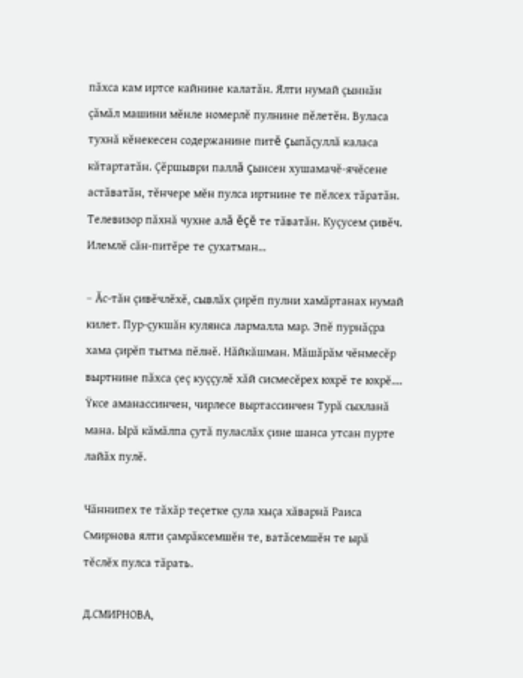пăхса кам иртсе кайнине калатăн. Ялти нумай çыннăн çăмăл машини мĕнле номерлĕ пулнине пĕлетĕн. Вуласа тухнă кĕнекесен содержанине питĕ çыпăçуллă каласа кăтартатăн. Çĕршыври паллă çынсен хушамачĕ-ячĕсене астăватăн, тĕнчере мĕн пулса иртнине те пĕлсех тăратăн. Телевизор пăхнă чухне алă ĕçĕ те тăватăн. Куçусем çивĕч. Илемлĕ сăн-питĕре те çухатман…

– Ăс-тăн çивĕчлĕхĕ, сывлăх çирĕп пулни хамăртанах нумай килет. Пур-çукшăн кулянса лармалла мар. Эпĕ пурнăçра хама çирĕп тытма пĕлнĕ. Нăйкăшман. Мăшăрăм чĕнмесĕр выртнине пăхса çеç куççулĕ хăй сисмесĕрех юхрĕ те юхрĕ…. Ÿксе аманассинчен, чирлесе выртассинчен Турă сыхланă мана. Ырă кăмăлпа çутă пуласлăх çине шанса утсан пурте лайăх пулĕ.

Чăннипех те тăхăр теçетке çула хыçа хăварнă Раиса Смирнова ялти çамрăксемшĕн те, ватăсемшĕн те ырă тĕслĕх пулса тăрать.

Д.СМИРНОВА,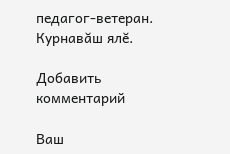педагог-ветеран.
Курнавăш ялĕ.

Добавить комментарий

Ваш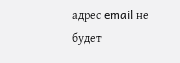адрес email не будет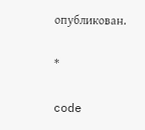опубликован.

*

code